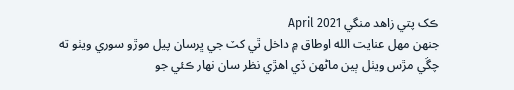ڪک پتي زاهد منگي April 2021
جنهن مهل عنايت الله اوطاق ۾ داخل ٿي کٽ جي ڀرسان پيل موڙو سوري ويٺو ته چڱي مڙس ويٺل ٻين ماڻهن ڏي اهڙي نظر سان نهار ڪئي جو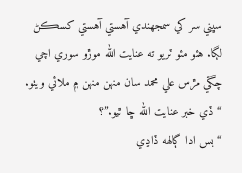سڀني سر کي سمجهندي آهستي آهستي کسڪڻ لڳا. هئو مئو ٽريو ته عنايت الله موڙو سوري اچي چڱي مڙس علي محمد سان منهن منهن ۾ ملائي ويٺو.
“ڏي خبر عنايت الله ڇا ٿيو.”؟
“بس ادا ڳالهه ڏاڍي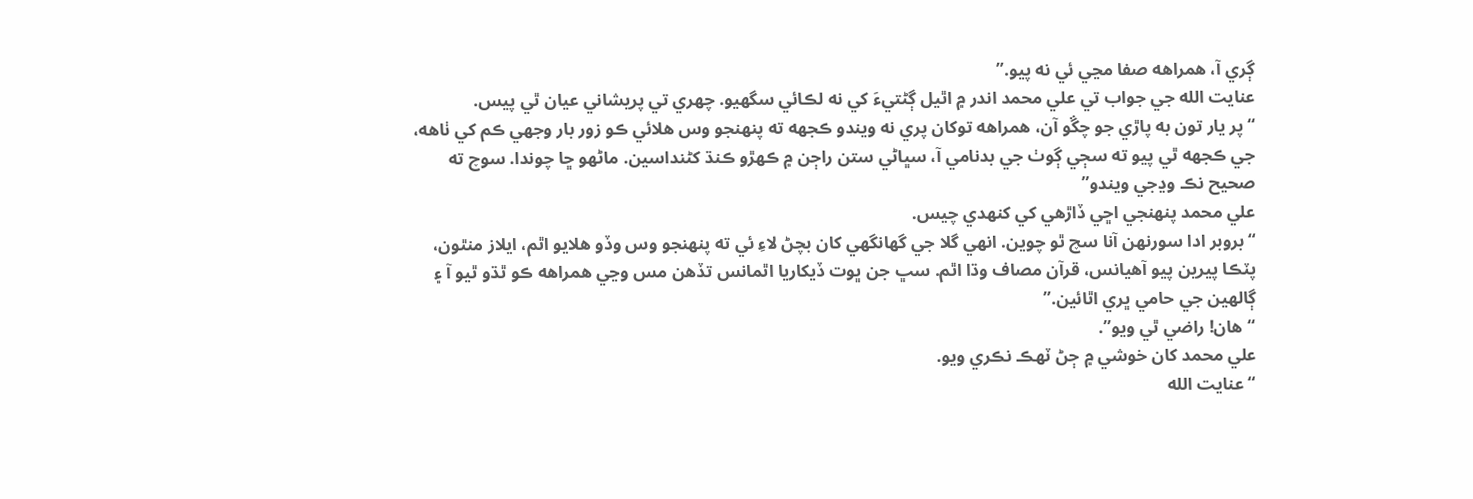ڳري آ، همراهه صفا مڃي ئي نه پيو.”
عنايت الله جي جواب تي علي محمد اندر ۾ اٿيل ڳڻتيءَ کي نه لڪائي سگهيو. چهري تي پريشاني عيان ٿي پيس.
“پر يار تون به پاڙي جو چڱو آن، همراهه توکان پري نه ويندو ڪجهه ته پنهنجو وس هلائي ڪو زور بار وجهي ڪم کي ٺاهه، جي ڪجهه ٿي پيو ته سڄي ڳوٺ جي بدنامي آ، سڀاڻي ستن راڄن ۾ ڪهڙو ڪنڌ کڻنداسين. ماڻهو ڇا چوندا. سوچ ته صحيح نڪ وڍجي ويندو”
علي محمد پنهنجي اڇي ڏاڙهي کي کنهدي چيس.
“بروبر ادا سورنهن آنا سچ ٿو چوين. انهي گلا جي گهانگهي کان بچڻ لاءِ ئي ته پنهنجو وس وڏو هلايو اٿم، ايلاز منٿون، پٽڪا پيرين پيو آهيانس، قرآن مصاف وڌا اٿم. سڀ جن ڀوت ڏيکاريا اٿمانس تڏهن مس وڃي همراهه ڪو ٿڌو ٿيو آ ۽ ڳالهين جي حامي ڀري اٿائين.”
“هان! راضي ٿي ويو”.
علي محمد کان خوشي ۾ ڄڻ ٽهڪ نڪري ويو.
“عنايت الله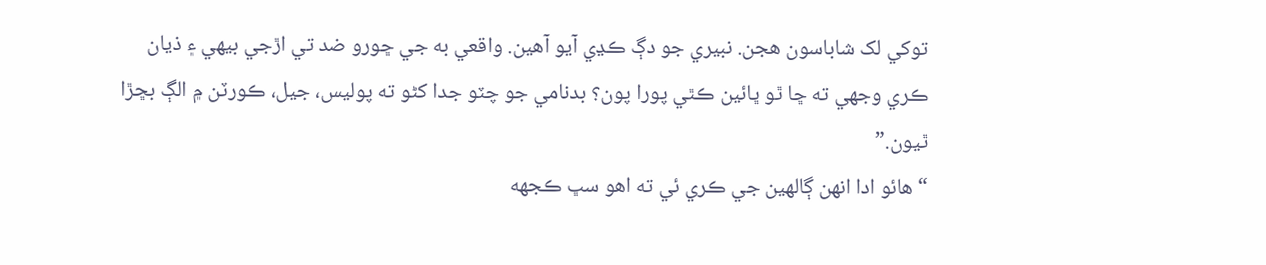توکي لک شاباسون هجن. نبيري جو دڳ ڪڍي آيو آهين. واقعي به جي ڇورو ضد تي اڙجي بيهي ۽ ذيان ڪري وجهي ته ڇا ٿو ڀائين ڪٿي پورا پون؟ بدنامي جو چٽو جدا کڻو ته پوليس، جيل، ڪورٽن ۾ الڳ بڇڙا ٿيون.”
“هائو ادا انهن ڳالهين جي ڪري ئي ته اهو سڀ ڪجهه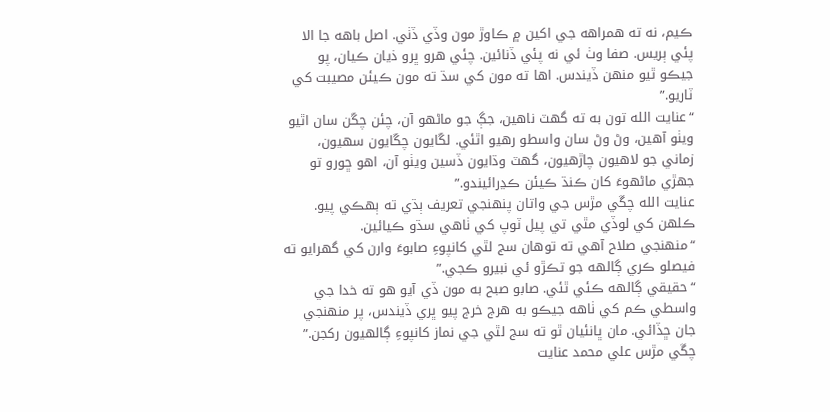ڪيم، نه ته همراهه جي اکين ۾ ڪاوڙ مون وڏي ڏٺي. اصل باهه جا الا پئي ٻريس. صفا وٺ ئي نه پئي ڏنائين. چئي هرو ڀرو ذيان ڪيان، پو جيڪو ٿيو منهن ڏيندس. اها ته مون کي سڌ ته مون ڪيئن مصيبت کي ٽاريو.”
“عنايت الله تون به ته گهٽ ناهين، جڳ جو ماڻهو آن، چئن چڱن سان اٿيو ويٺو آهين، وڻ وڻ سان واسطو رهيو اٿئي. لڱايون چڱايون سهيون، زماني جو لاهيون چاڙهيون، گهٽ وڌايون ڏسين ويٺو آن، اهو ڇورو تو جهڙي ماڻهوءَ کان ڪنڌ ڪيئن ڪڍرائيندو.”
عنايت الله چڱي مڙس جي واتان پنهنجي تعريف ٻڌي ته ٻهڪي پيو. ڪلهن کي لوڏي مٿي تي پيل ٽوپ کي ٺاهي سڌو ڪيائين.
“منهنجي صلاح آهي ته توهان سج لٿي کانپوءِ صابوءَ وارن کي گهرايو ته فيصلو ڪري ڳالهه جو تڪڙو ئي نبيرو ڪجي.”
“حقيقي ڳالهه ڪئي ٿئي. صابو صبح به مون ڏي آيو هو ته خدا جي واسطي ڪم کي ٺاهه جيڪو به هرج خرج پيو ڀري ڏيندس، پر منهنجي جان ڇڏائي. مان ڀانئيان ٿو ته سج لٿي جي نماز کانپوءِ ڳالهيون رکجن.”
چڱي مڙس علي محمد عنايت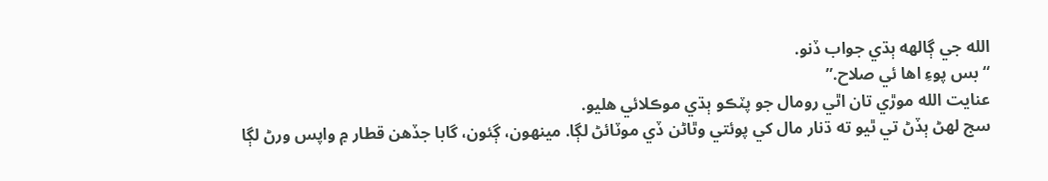الله جي ڳالهه ٻڌي جواب ڏنو.
“بس پوءِ اها ئي صلاح.”
عنايت الله موڙي تان اٿي رومال جو پٽڪو ٻڌي موڪلائي هليو.
سج لهڻ ٻڏڻ تي ٿيو ته ڌنار مال کي پوئتي وٿاڻن ڏي موٽائڻ لڳا. مينهون، ڳئون، گابا جڏهن قطار ۾ واپس ورڻ لڳا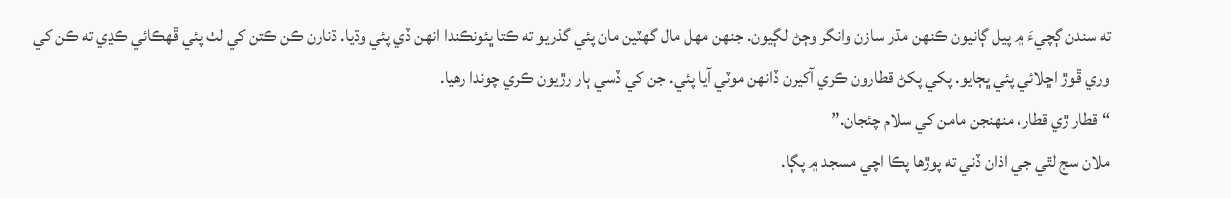ته سندن ڳچيءَ ۾ پيل ڳانيون ڪنهن مڌر سازن وانگر وڄڻ لڳيون. جنهن مهل مال گهٽين مان پئي گذريو ته ڪتا ڀئونڪندا انهن ڏي پئي وڌيا. ڌنارن ڪن ڪتن کي لٺ پئي ڦهڪائي ڪڍي ته ڪن کي وري ڦوڙ اڇلائي پئي ڀڄايو. پکي پکڻ قطارون ڪري آکيرن ڏانهن موٽي آيا پئي. جن کي ڏسي ٻار رڙيون ڪري چوندا رهيا.
“قطار ڙي قطار، منهنجن مامن کي سلام چئجان.”
ملان سج لٿي جي اذان ڏني ته پوڙها پڪا اچي مسجد ۾ پڳا.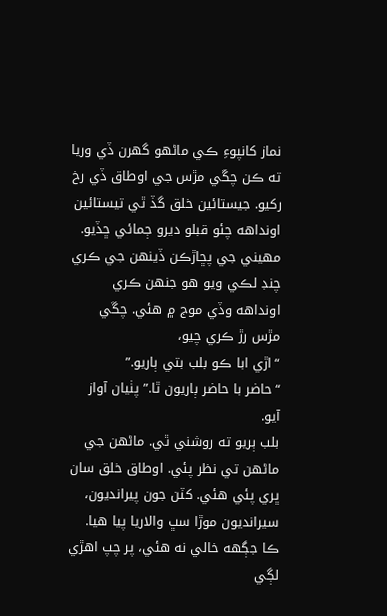نماز کانپوءِ ڪي ماڻهو گهرن ڏي وريا ته ڪن چڱي مڙس جي اوطاق ڏي رخ رکيو. جيستائين خلق گڏ ٿي تيستائين اونداهه چئو قبلو ديرو ڄمائي ڇڏيو. مهيني جي پڇاڙڪن ڏينهن جي ڪري چنڊ لڪي ويو هو جنهن ڪري اونداهه وڏي موج ۾ هئي. چڱي مڙس رڙ ڪري چيو،
“اڙي ابا ڪو بلب بتي ٻاريو.”
“حاضر با حاضر ٻاريون ٿا.” پٺيان آواز آيو.
بلب ٻريو ته روشني ٿي. ماڻهن جي ماڻهن تي نظر پئي. اوطاق خلق سان ڀري پئي هئي. کٽن جون پيرانديون، سيرانديون موڙا سڀ والاريا پيا هيا. ڪا جڳهه خالي نه هئي، پر چپ اهڙي لڳي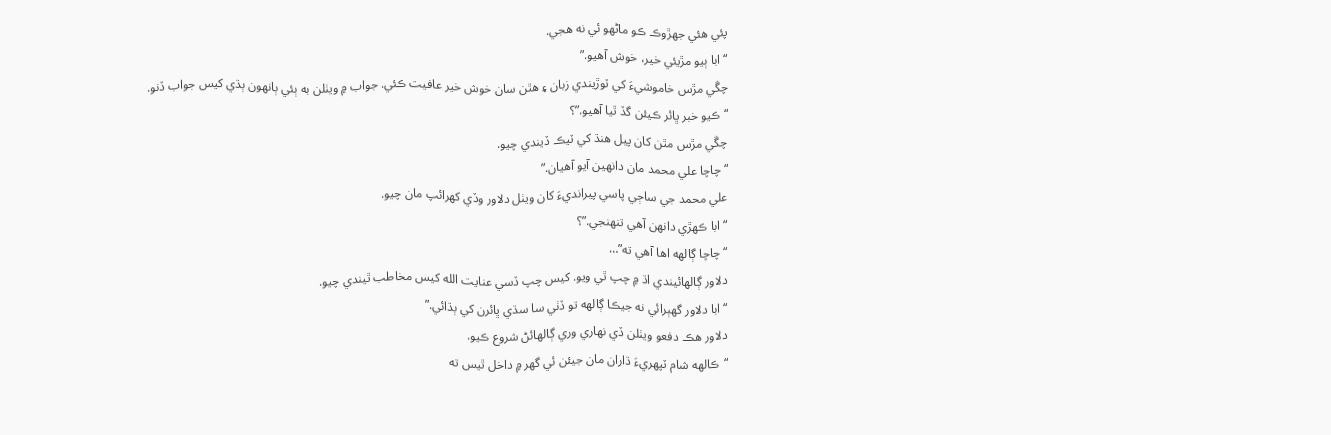پئي هئي جهڙوڪ ڪو ماڻهو ئي نه هجي.
“ابا ٻيو مڙيئي خير، خوش آهيو.”
چڱي مڙس خاموشيءَ کي ٽوڙيندي زبان ۽ هٿن سان خوش خير عافيت ڪئي. جواب ۾ ويٺلن به ٻئي ٻانهون ٻڌي کيس جواب ڏنو.
“ڪيو خبر ڀائر ڪيئن گڏ ٿيا آهيو.”؟
چڱي مڙس مٿن کان پيل هنڌ کي ٽيڪ ڏيندي چيو.
“چاچا علي محمد مان دانهين آيو آهيان.”
علي محمد جي ساڄي پاسي پيرانديءَ کان ويٺل دلاور وڏي کهرائپ مان چيو.
“ابا ڪهڙي دانهن آهي تنهنجي.”؟
“چاچا ڳالهه اها آهي ته”…
دلاور ڳالهائيندي اڌ ۾ چپ ٿي ويو. کيس چپ ڏسي عنايت الله کيس مخاطب ٿيندي چيو.
“ابا دلاور گهٻرائي نه جيڪا ڳالهه تو ڏٺي سا سڌي ڀائرن کي ٻڌائي.”
دلاور هڪ دفعو ويٺلن ڏي نهاري وري ڳالهائڻ شروع ڪيو.
“ڪالهه شام ٽپهريءَ ڌاران مان جيئن ئي گهر ۾ داخل ٿيس ته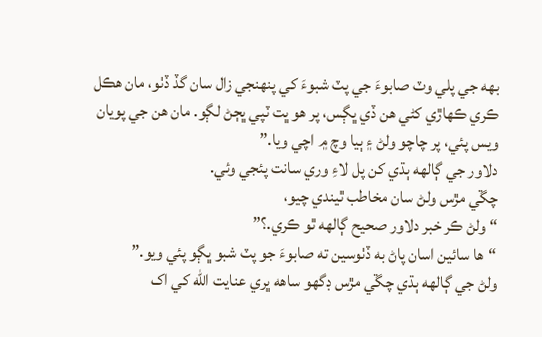بهه جي پلي وٽ صابوءَ جي پٽ شبوءَ کي پنهنجي زال سان گڏ ڏٺو، مان هڪل ڪري ڪهاڙي کڻي هن ڏي ڀڳس، پر هو ڀت ٽپي ڀڄڻ لڳو. مان هن جي پويان ويس پئي، پر چاچو ولڻ ۽ ٻيا وچ ۾ اچي ويا.”
دلاور جي ڳالهه ٻڌي کن پل لاءِ وري سانت پئجي وئي.
چڱي مڙس ولڻ سان مخاطب ٿيندي چيو،
“ولڻ ڪر خبر دلاور صحيح ڳالهه ٿو ڪري.؟”
“ها سائين اسان پاڻ به ڏٺوسين ته صابوءَ جو پٽ شبو ڀڳو پئي ويو.”
ولڻ جي ڳالهه ٻڌي چڱي مڙس ڊگهو ساهه ڀري عنايت الله کي اک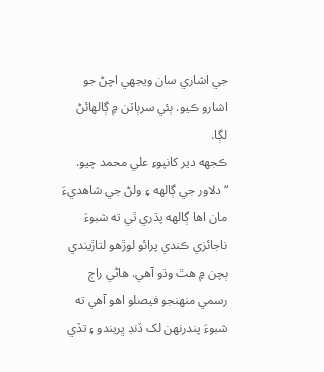جي اشاري سان ويجهي اچڻ جو اشارو ڪيو. ٻئي سرٻاٽن ۾ ڳالهائڻ لڳا.
ڪجهه دير کانپوءِ علي محمد چيو.
“دلاور جي ڳالهه ۽ ولڻ جي شاهديءَ مان اها ڳالهه پڌري ٿي ته شبوءَ ناجائزي ڪندي پرائو لوڙهو لتاڙيندي ٻچن ۾ هٿ وڌو آهي. هاڻي راڄ رسمي منهنجو فيصلو اهو آهي ته شبوءَ پندرنهن لک ڏنڊ ڀريندو ۽ تڏي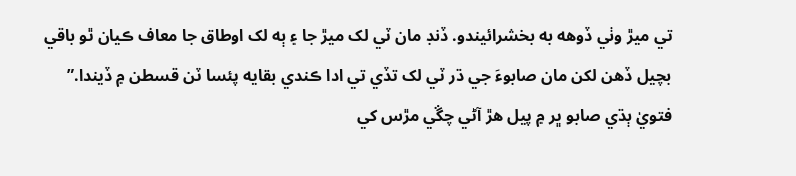تي ميڙ وٺي ڏوهه به بخشرائيندو. ڏنڊ مان ٽي لک ميڙ جا ۽ ٻه لک اوطاق جا معاف ڪيان ٿو باقي بچيل ڏهن لکن مان صابوءَ جي ڌر ٽي لک تڏي تي ادا ڪندي بقايه پئسا ٽن قسطن ۾ ڏيندا.”
فتويٰ ٻڌي صابو ڀر ۾ پيل هڙ آڻي چڱي مڙس کي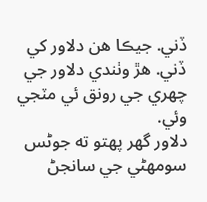ڏني. جيڪا هن دلاور کي ڏني. هڙ وٺندي دلاور جي چهري جي رونق ئي مٽجي وئي.
دلاور گهر پهتو ته جوڻس سومهڻي جي سانجڻ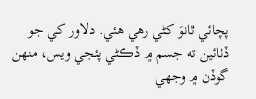پچائي ٿانوَ کڻي رهي هئي. دلاور کي جو ڏٺائين ته جسم ۾ ڏڪڻي پئجي ويس، منهن گوڏن ۾ وجهي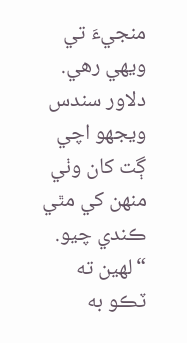منجيءَ تي ويهي رهي. دلاور سندس ويجهو اچي ڳت کان وٺي منهن کي مٿي ڪندي چيو.
“لهين ته ٽڪو به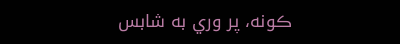ڪونه، پر وري به شابس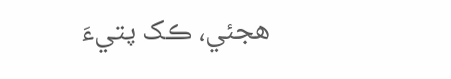هجئي، ڪک پتيءَ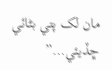مان لک پتي بڻائي ڇڏيئي…”